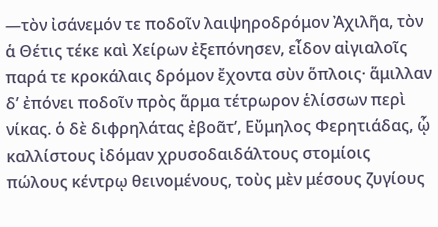—τὸν ἰσάνεμόν τε ποδοῖν λαιψηροδρόμον Ἀχιλῆα, τὸν ἁ Θέτις τέκε καὶ Χείρων ἐξεπόνησεν, εἶδον αἰγιαλοῖς παρά τε κροκάλαις δρόμον ἔχοντα σὺν ὅπλοις· ἅμιλλαν δʼ ἐπόνει ποδοῖν πρὸς ἅρμα τέτρωρον ἑλίσσων περὶ νίκας. ὁ δὲ διφρηλάτας ἐβοᾶτʼ, Εὔμηλος Φερητιάδας, ᾧ καλλίστους ἰδόμαν χρυσοδαιδάλτους στομίοις πώλους κέντρῳ θεινομένους, τοὺς μὲν μέσους ζυγίους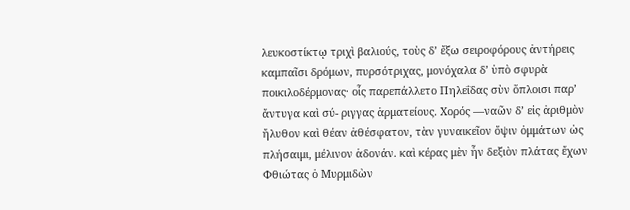λευκοστίκτῳ τριχὶ βαλιούς, τοὺς δʼ ἔξω σειροφόρους ἀντήρεις καμπαῖσι δρόμων, πυρσότριχας, μονόχαλα δʼ ὑπὸ σφυρὰ ποικιλοδέρμονας· οἷς παρεπάλλετο Πηλεΐδας σὺν ὅπλοισι παρʼ ἄντυγα καὶ σύ- ριγγας ἁρματείους. Χορός —ναῶν δʼ εἰς ἀριθμὸν ἤλυθον καὶ θέαν ἀθέσφατον, τὰν γυναικεῖον ὄψιν ὀμμάτων ὡς πλήσαιμι, μέλινον ἁδονάν. καὶ κέρας μὲν ἦν δεξιὸν πλάτας ἔχων Φθιώτας ὁ Μυρμιδὼν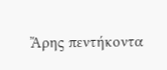Ἄρης πεντήκοντα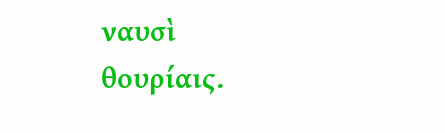ναυσὶ θουρίαις.